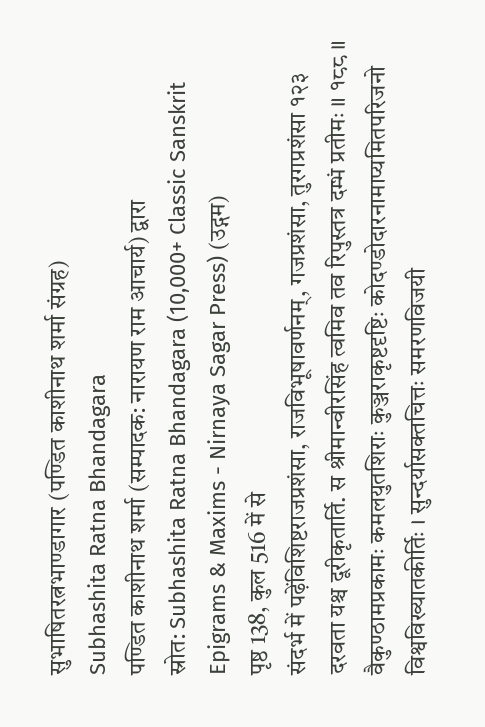सुभाषितरत्नभाण्डागार (पण्डित काशीनाथ शर्मा संग्रह)
Subhashita Ratna Bhandagara
पण्डित काशीनाथ शर्मा (सम्पादक: नारायण राम आचार्य) द्वारा
स्रोत: Subhashita Ratna Bhandagara (10,000+ Classic Sanskrit Epigrams & Maxims - Nirnaya Sagar Press) (उद्गम)
पृष्ठ 138, कुल 516 में से
संदर्भ में पढ़ेंविशिष्टराजप्रशंसा, राजविभूषावर्णनम्, गजप्रशंसा, तुरगप्रशंसा १२३
दरवता यश्च दूरीकृतार्ति. स श्रीमान्वीरसिंह त्वमिव तव रिपुस्तत्र दम्भं प्रतीमः ॥ १८८ ॥ वैकुण्ठामप्रकामः कमलयुतशिराः कुञ्जराकृष्टदृष्टिः कोदण्डोदारनामाप्यमितपरिजनो विश्वविख्यातकीर्तिः । सुन्दर्यासक्तचित्तः समरणविजयी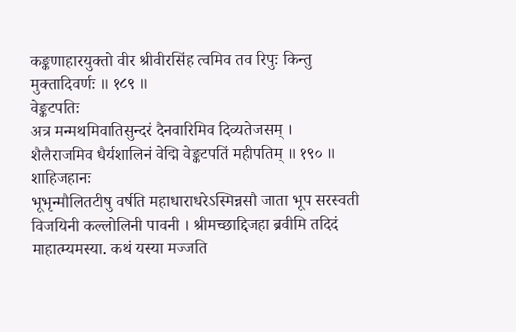कङ्कणाहारयुक्तो वीर श्रीवीरसिंह त्वमिव तव रिपुः किन्तु मुक्तादिवर्णः ॥ १८९ ॥
वेङ्कटपतिः
अत्र मन्मथमिवातिसुन्दरं दैनवारिमिव दिव्यतेजसम् ।
शैलैराजमिव धैर्यशालिनं वेद्मि वेङ्कटपतिं महीपतिम् ॥ १९० ॥
शाहिजहानः
भूभृन्मौलितटीषु वर्षति महाधाराधरेऽस्मिन्नसौ जाता भूप सरस्वती विजयिनी कल्लोलिनी पावनी । श्रीमच्छाद्दिजहा ब्रवीमि तदिदं माहात्म्यमस्या. कथं यस्या मज्जति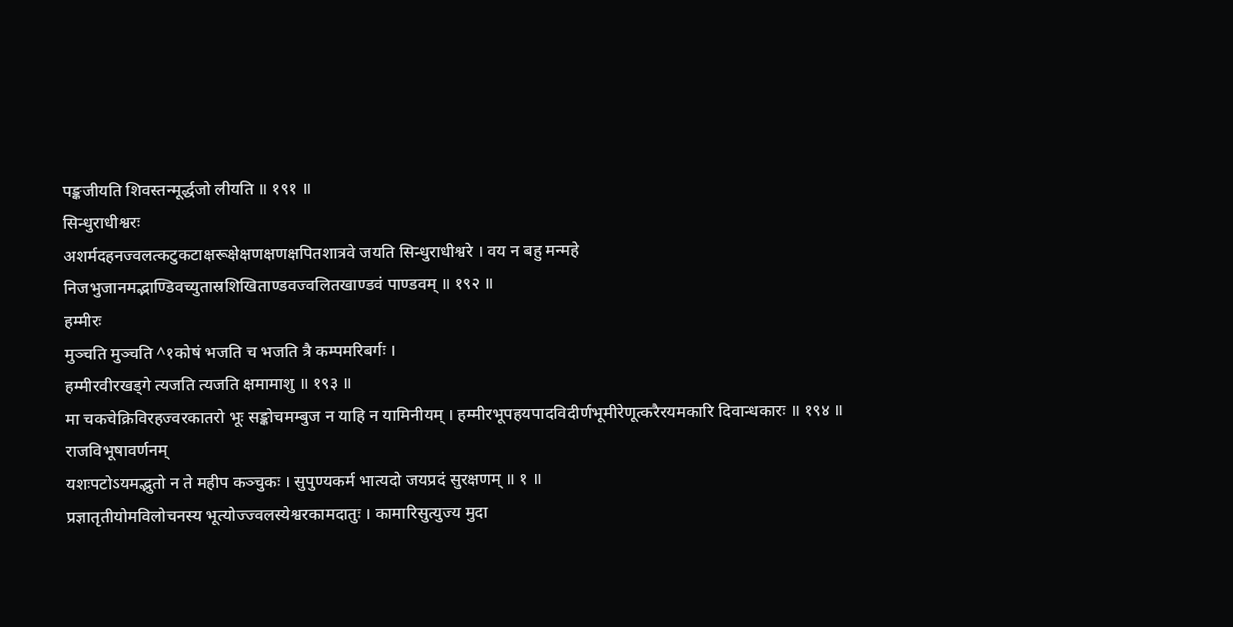पङ्कजीयति शिवस्तन्मूर्द्धजो लीयति ॥ १९१ ॥
सिन्धुराधीश्वरः
अशर्मदहनज्वलत्कटुकटाक्षरूक्षेक्षणक्षणक्षपितशात्रवे जयति सिन्धुराधीश्वरे । वय न बहु मन्महे निजभुजानमद्भाण्डिवच्युतास्रशिखिताण्डवज्वलितखाण्डवं पाण्डवम् ॥ १९२ ॥
हम्मीरः
मुञ्चति मुञ्चति ^१कोषं भजति च भजति त्रै कम्पमरिबर्गः ।
हम्मीरवीरखड्गे त्यजति त्यजति क्षमामाशु ॥ १९३ ॥
मा चकचेक्रिविरहज्वरकातरो भूः सङ्कोचमम्बुज न याहि न यामिनीयम् । हम्मीरभूपहयपादविदीर्णभूमीरेणूत्करैरयमकारि दिवान्धकारः ॥ १९४ ॥
राजविभूषावर्णनम्
यशःपटोऽयमद्भुतो न ते महीप कञ्चुकः । सुपुण्यकर्म भात्यदो जयप्रदं सुरक्षणम् ॥ १ ॥
प्रज्ञातृतीयोमविलोचनस्य भूत्योज्ज्वलस्येश्वरकामदातुः । कामारिसुत्युज्य मुदा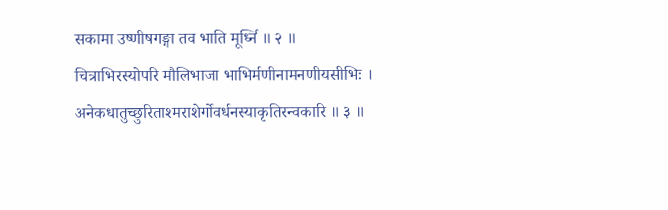सकामा उष्णीषगङ्गा तव भाति मूर्ध्नि ॥ २ ॥
चित्राभिरस्योपरि मौलिभाजा भाभिर्मणीनामनणीयसीभिः । अनेकधातुच्छुरिताश्मराशेर्गोवर्धनस्याकृतिरन्वकारि ॥ ३ ॥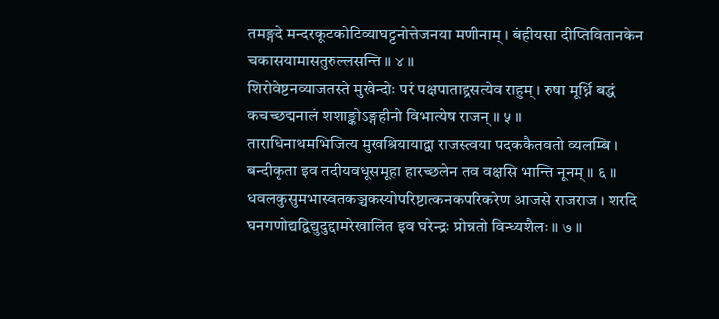तमङ्गदे मन्दरकूटकोटिव्याघट्टनोत्तेजनया मणीनाम् । बंहीयसा दीप्तिवितानकेन चकासयामासतुरुल्लसन्ति ॥ ४ ॥
शिरोवेष्टनव्याजतस्ते मुखेन्दोः परं पक्षपाताद्द्रसत्येव राहुम् । रुषा मूर्ध्नि बद्धं कचच्छद्मनालं शशाङ्कोऽङ्गहीनो विभात्येष राजन् ॥ ५ ॥
ताराधिनाथमभिजित्य मुखश्रियायाद्वा राजस्त्वया पदककैतवतो व्यलम्बि । बन्दीकृता इव तदीयवधूसमूहा हारच्छलेन तव वक्षसि भान्ति नूनम् ॥ ६ ॥
धवलकुसुमभास्वतकञ्चकस्योपरिष्टात्कनकपरिकरेण आजसे राजराज । शरदि घनगणोद्यद्विद्युदुद्दामरेखालित इव घरेन्द्रः प्रोन्नतो विन्ध्यशैलः ॥ ७ ॥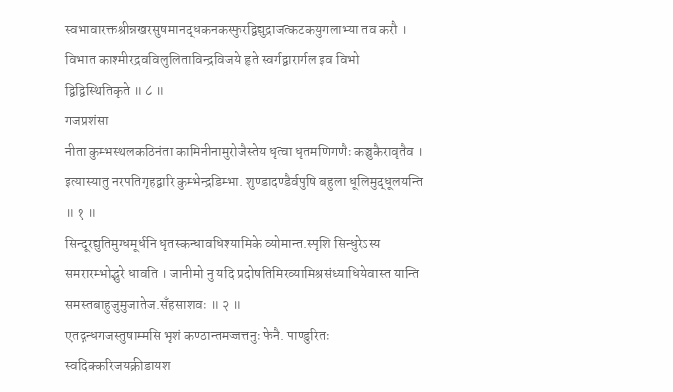स्वभावारक्तश्रीन्नखरसुषमानद्धकनकस्फुरद्विद्युद्राजत्कटकयुगलाभ्या तव करौ । विभात काश्मीरद्रवविलुलिताविन्द्रविजये हृते स्वर्गद्वारार्गल इव विभो द्विद्विस्थितिकृते ॥ ८ ॥
गजप्रशंसा
नीता कुम्भस्थलकठिनंता कामिनीनामुरोजैस्तेय धृत्वा धृतमणिगणैः कञ्चुकैरावृतैव । इत्यास्यातु नरपतिगृहद्वारि कुम्भेन्द्रडिम्भा. शुण्डादण्डैर्वपुषि बहुला धूलिमुद्धूलयन्ति ॥ १ ॥
सिन्दूरद्युतिमुग्धमूर्धनि धृतस्कन्धावधिश्यामिके व्योमान्त.स्पृशि सिन्धुरेऽस्य समरारम्भोद्भुरे धावति । जानीमो नु यदि प्रदोषतिमिरव्यामिश्रसंध्याधियेवास्त यान्ति समस्तबाहुजुमुजातेज.सँहसाशवः ॥ २ ॥
एतद्गन्धगजस्तुषाम्मसि भृशं कण्ठान्तमज्जत्तनुः फेनै. पाण्डुरितः स्वदिक्करिजयक्रीडायश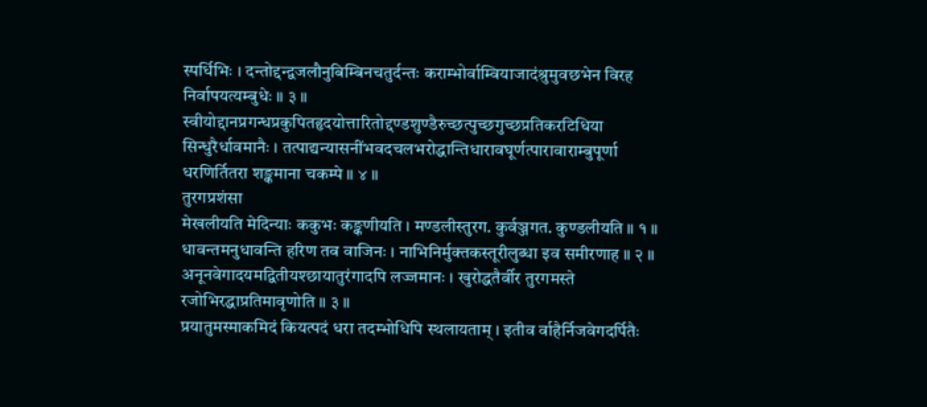स्पर्धिभिः । दन्तोद्दन्द्वजलौनुबिम्बिनचतुर्दन्तः कराम्भोर्वाम्वियाजादंश्रुमुवछभेन विरह निर्वापयत्यम्बुधेः ॥ ३ ॥
स्वीयोद्दानप्रगन्धप्रकुपितहृदयोत्तारितोद्दण्डशुण्डैरुच्छत्पुच्छगुच्छप्रतिकरटिधिया सिन्धुरैर्धावमानैः । तत्पाद्यन्यासनींभवदचलभरोद्धान्तिधारावघूर्णत्पारावाराम्बुपूर्णा धरणिर्तितरा शङ्कमाना चकम्पे ॥ ४ ॥
तुरगप्रशंसा
मेखलीयति मेदिन्याः ककुभः कङ्कणीयति । मण्डलीस्तुरग. कुर्वञ्जगत. कुण्डलीयति ॥ १ ॥
धावन्तमनुधावन्ति हरिण तव वाजिनः । नाभिनिर्मुक्तकस्तूरीलुब्धा इव समीरणाह ॥ २ ॥
अनूनवेगादयमद्वितीयश्छायातुरंगादपि लज्जमानः । खुरोद्धतैर्वीर तुरगमस्ते रजोभिरद्धाप्रतिमावृणोति ॥ ३ ॥
प्रयातुमस्माकमिदं कियत्पदं धरा तदम्भोधिपि स्थलायताम् । इतीव र्वाहैर्निजवेगदर्पितैः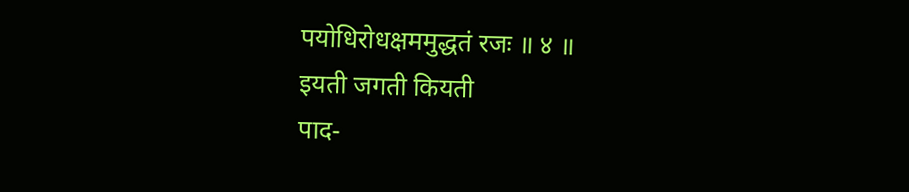पयोधिरोधक्षममुद्धतं रजः ॥ ४ ॥
इयती जगती कियती
पाद-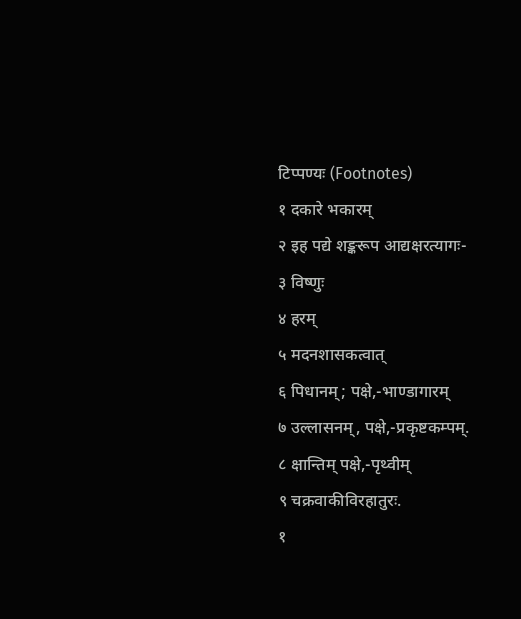टिप्पण्यः (Footnotes)
१ दकारे भकारम्
२ इह पद्ये शङ्करूप आद्यक्षरत्यागः-
३ विष्णुः
४ हरम्
५ मदनशासकत्वात्
६ पिधानम्; पक्षे,-भाण्डागारम्
७ उल्लासनम्, पक्षे,-प्रकृष्टकम्पम्.
८ क्षान्तिम् पक्षे,-पृथ्वीम्
९ चक्रवाकीविरहातुरः.
१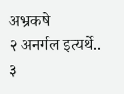अभ्रकषे
२ अनर्गल इत्यर्थे..
३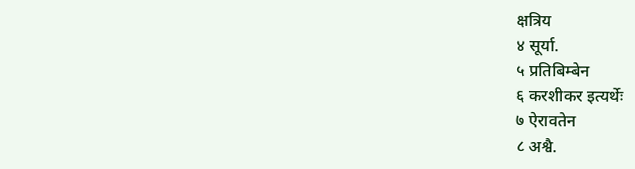क्षत्रिय
४ सूर्या.
५ प्रतिबिम्बेन
६ करशीकर इत्यर्थेः
७ ऐरावतेन
८ अश्वै.